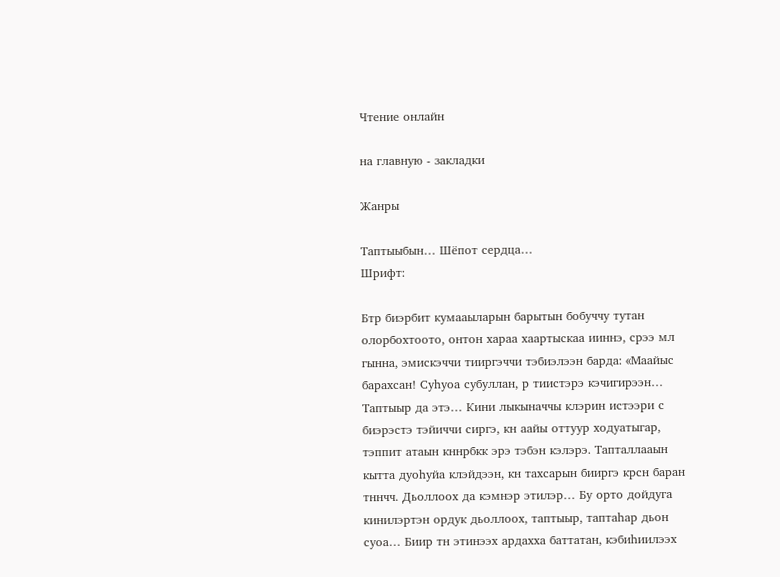Чтение онлайн

на главную - закладки

Жанры

Таптыыбын… Шёпот сердца…
Шрифт:

Бтр биэрбит кумааыларын барытын бобуччу тутан олорбохтоото, онтон хараа хаартыскаа ииннэ, срээ мл гынна, эмискэччи тииргэччи тэбиэлээн барда: «Маайыс барахсан! Суhуоа субуллан, р тиистэрэ кэчигирээн… Таптыыр да этэ… Кини лыкыначчы клэрин истээри с биэрэстэ тэйиччи сиргэ, кн аайы оттуур ходуатыгар, тэппит атаын кннрбкк эрэ тэбэн кэлэрэ. Тапталлааын кытта дуоhуйа клэйдээн, кн тахсарын бииргэ крсн баран тннчч. Дьоллоох да кэмнэр этилэр… Бу орто дойдуга кинилэртэн ордук дьоллоох, таптыыр, таптаhар дьон суоа… Биир тн этинээх ардахха баттатан, кэбиhиилээх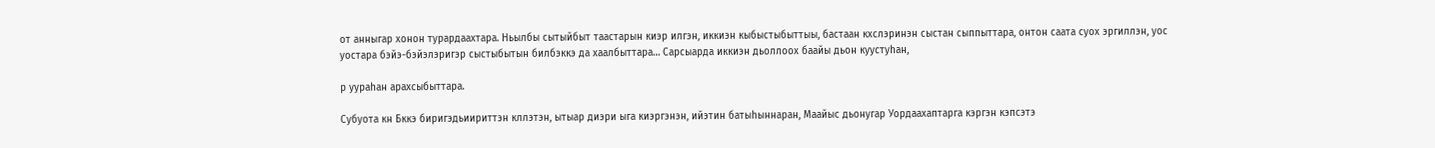от анныгар хонон турардаахтара. Ньылбы сытыйбыт таастарын киэр илгэн, иккиэн кыбыстыбыттыы, бастаан кхслэринэн сыстан сыппыттара, онтон саата суох эргиллэн, уос уостара бэйэ-бэйэлэригэр сыстыбытын билбэккэ да хаалбыттара… Сарсыарда иккиэн дьоллоох баайы дьон куустуhан,

р уураhан арахсыбыттара.

Субуота кн Бккэ биригэдьиириттэн кллэтэн, ытыар диэри ыга киэргэнэн, ийэтин батыhыннаран, Маайыс дьонугар Уордаахаптарга кэргэн кэпсэтэ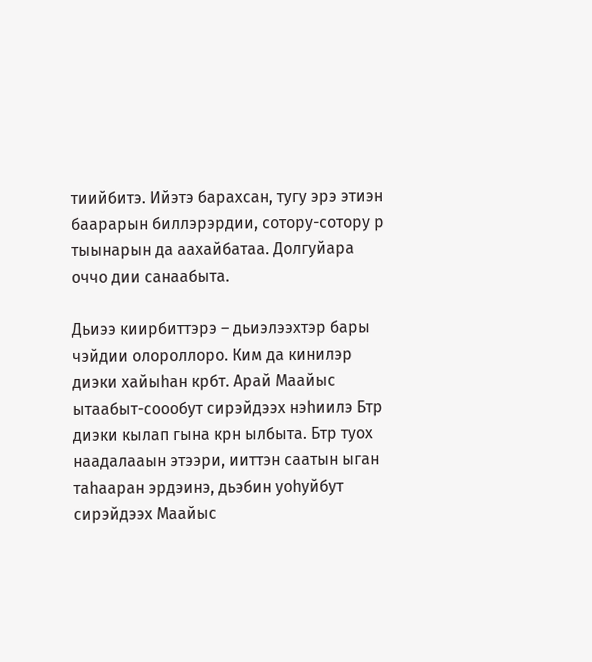тиийбитэ. Ийэтэ барахсан, тугу эрэ этиэн баарарын биллэрэрдии, сотору-сотору р тыынарын да аахайбатаа. Долгуйара оччо дии санаабыта.

Дьиээ киирбиттэрэ – дьиэлээхтэр бары чэйдии олороллоро. Ким да кинилэр диэки хайыhан крбт. Арай Маайыс ытаабыт-соообут сирэйдээх нэhиилэ Бтр диэки кылап гына крн ылбыта. Бтр туох наадалааын этээри, ииттэн саатын ыган таhааран эрдэинэ, дьэбин уоhуйбут сирэйдээх Маайыс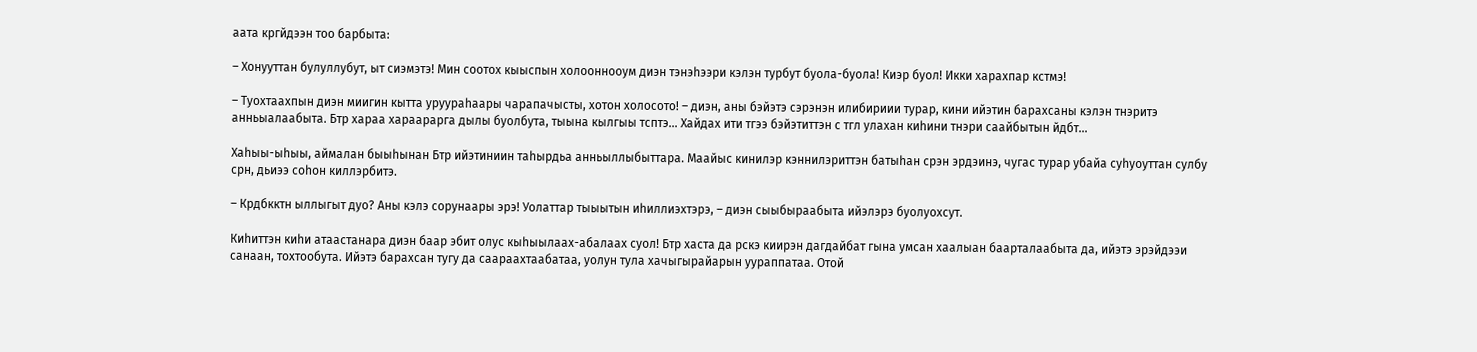аата кргйдээн тоо барбыта:

– Хонууттан булуллубут, ыт сиэмэтэ! Мин соотох кыыспын холооннооум диэн тэнэhээри кэлэн турбут буола-буола! Киэр буол! Икки харахпар кстмэ!

– Туохтаахпын диэн миигин кытта уруураhаары чарапачысты, хотон холосото! – диэн, аны бэйэтэ сэрэнэн илибириии турар, кини ийэтин барахсаны кэлэн тнэритэ анньыалаабыта. Бтр хараа хараарарга дылы буолбута, тыына кылгыы тсптэ… Хайдах ити тгээ бэйэтиттэн с тгл улахан киhини тнэри саайбытын йдбт…

Хаhыы-ыhыы, аймалан быыhынан Бтр ийэтиниин таhырдьа анньыллыбыттара. Маайыс кинилэр кэннилэриттэн батыhан срэн эрдэинэ, чугас турар убайа суhуоуттан сулбу срн, дьиээ соhон киллэрбитэ.

– Крдбкктн ыллыгыт дуо? Аны кэлэ сорунаары эрэ! Уолаттар тыыытын иhиллиэхтэрэ, – диэн сыыбыраабыта ийэлэрэ буолуохсут.

Киhиттэн киhи атаастанара диэн баар эбит олус кыhыылаах-абалаах суол! Бтр хаста да рскэ киирэн дагдайбат гына умсан хаалыан баарталаабыта да, ийэтэ эрэйдээи санаан, тохтообута. Ийэтэ барахсан тугу да саараахтаабатаа, уолун тула хачыгырайарын уураппатаа. Отой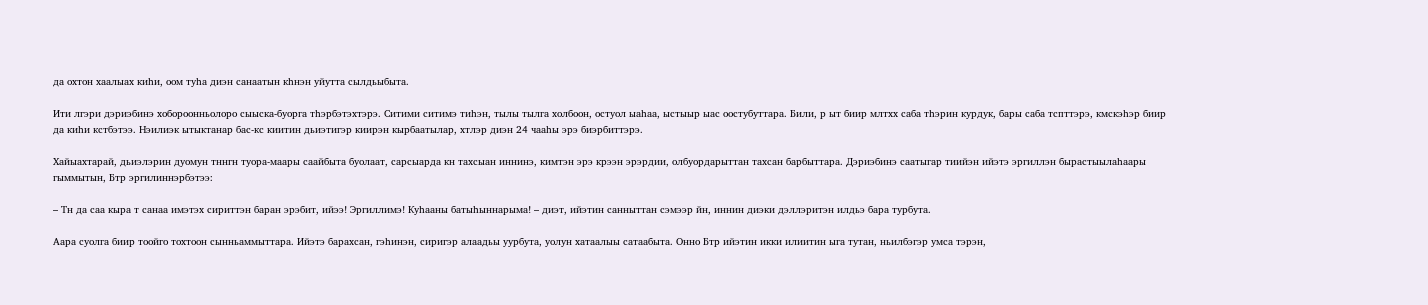да охтон хаалыах киhи, оом туhа диэн санаатын кhнэн уйутта сылдьыбыта.

Ити лгэри дэриэбинэ хобороонньолоро сыыска-буорга тhэрбэтэхтэрэ. Ситими ситимэ тиhэн, тылы тылга холбоон, остуол ыаhаа, ыстыыр ыас оостубуттара. Били, р ыт биир млтхх саба тhэрин курдук, бары саба тспттэрэ, кмскэhэр биир да киhи кстбэтээ. Нэилиэк ытыктанар бас-кс киитин дьиэтигэр киирэн кырбаатылар, хтлэр диэн 24 чааhы эрэ биэрбиттэрэ.

Хайыахтарай, дьиэлэрин дуомун тннгн туора-маары саайбыта буолаат, сарсыарда кн тахсыан иннинэ, кимтэн эрэ крээн эрэрдии, олбуордарыттан тахсан барбыттара. Дэриэбинэ саатыгар тиийэн ийэтэ эргиллэн бырастыылаhаары гыммытын, Бтр эргилиннэрбэтээ:

– Тн да саа кыра т санаа имэтэх сириттэн баран эрэбит, ийээ! Эргиллимэ! Куhааны батыhыннарыма! – диэт, ийэтин санныттан сэмээр йн, иннин диэки дэллэритэн илдьэ бара турбута.

Аара суолга биир тоойго тохтоон сынньаммыттара. Ийэтэ барахсан, гэhинэн, сиригэр алаадьы уурбута, уолун хатаалыы сатаабыта. Онно Бтр ийэтин икки илиитин ыга тутан, ньилбэгэр умса тэрэн,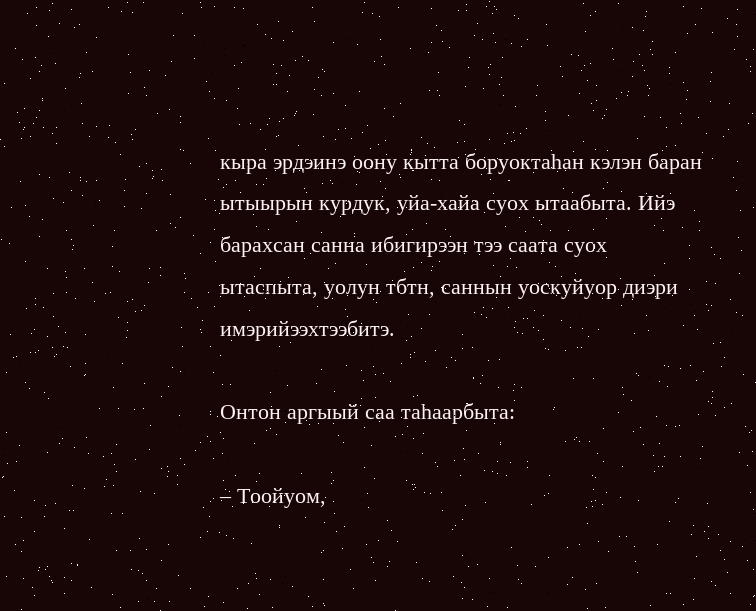кыра эрдэинэ оону кытта боруоктаhан кэлэн баран ытыырын курдук, уйа-хайа суох ытаабыта. Ийэ барахсан санна ибигирээн тээ саата суох ытаспыта, уолун тбтн, саннын уоскуйуор диэри имэрийээхтээбитэ.

Онтон аргыый саа таhаарбыта:

– Тоойуом,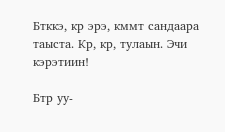Бтккэ, кр эрэ, кммт сандаара таыста. Кр, кр, тулаын. Эчи кэрэтиин!

Бтр уу-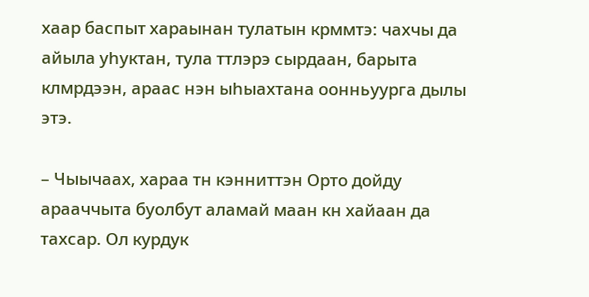хаар баспыт хараынан тулатын крммтэ: чахчы да айыла уhуктан, тула ттлэрэ сырдаан, барыта клмрдээн, араас нэн ыhыахтана оонньуурга дылы этэ.

– Чыычаах, хараа тн кэнниттэн Орто дойду арааччыта буолбут аламай маан кн хайаан да тахсар. Ол курдук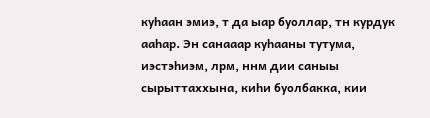куhаан эмиэ, т да ыар буоллар, тн курдук ааhар. Эн санааар куhааны тутума, иэстэhиэм, лрм, ннм дии саныы сырыттаххына, киhи буолбакка, кии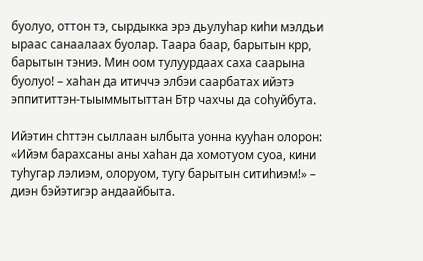буолуо, оттон тэ, сырдыкка эрэ дьулуhар киhи мэлдьи ыраас санаалаах буолар. Таара баар, барытын крр, барытын тэниэ. Мин оом тулуурдаах саха саарына буолуо! – хаhан да итиччэ элбэи саарбатах ийэтэ эппититтэн-тыыммытыттан Бтр чахчы да соhуйбута.

Ийэтин сhттэн сыллаан ылбыта уонна кууhан олорон: «Ийэм барахсаны аны хаhан да хомотуом суоа, кини туhугар лэлиэм, олоруом, тугу барытын ситиhиэм!» – диэн бэйэтигэр андаайбыта.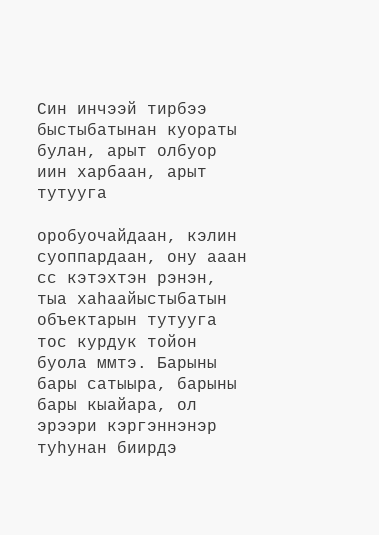Син инчээй тирбээ быстыбатынан куораты булан, арыт олбуор иин харбаан, арыт тутууга

оробуочайдаан, кэлин суоппардаан, ону ааан сс кэтэхтэн рэнэн, тыа хаhаайыстыбатын объектарын тутууга тос курдук тойон буола ммтэ. Барыны бары сатыыра, барыны бары кыайара, ол эрээри кэргэннэнэр туhунан биирдэ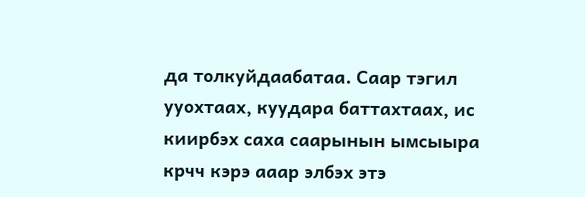да толкуйдаабатаа. Саар тэгил ууохтаах, куудара баттахтаах, ис киирбэх саха саарынын ымсыыра крчч кэрэ ааар элбэх этэ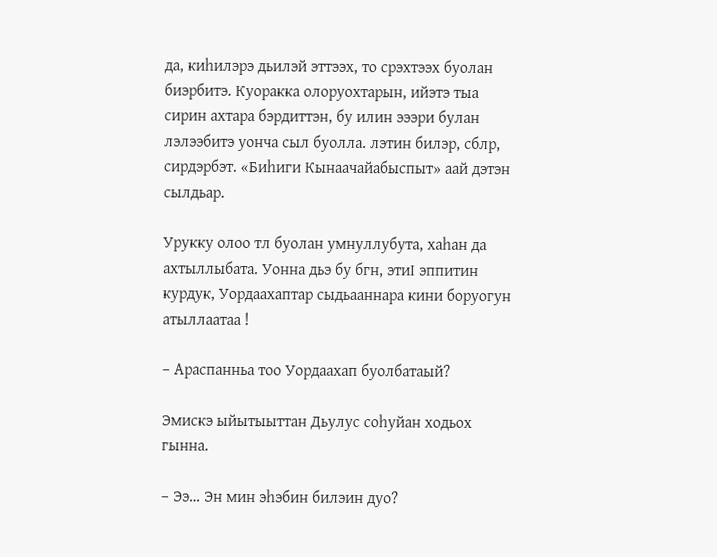да, киhилэрэ дьилэй эттээх, то срэхтээх буолан биэрбитэ. Куоракка олоруохтарын, ийэтэ тыа сирин ахтара бэрдиттэн, бу илин эээри булан лэлээбитэ уонча сыл буолла. лэтин билэр, сблр, сирдэрбэт. «Биhиги Кынаачайабыспыт» аай дэтэн сылдьар.

Урукку олоо тл буолан умнуллубута, хаhан да ахтыллыбата. Уонна дьэ бу бгн, этиІ эппитин курдук, Уордаахаптар сыдьааннара кини боруогун атыллаатаа !

– Араспанньа тоо Уордаахап буолбатаый?

Эмискэ ыйытыыттан Дьулус соhуйан ходьох гынна.

– Ээ… Эн мин эhэбин билэин дуо?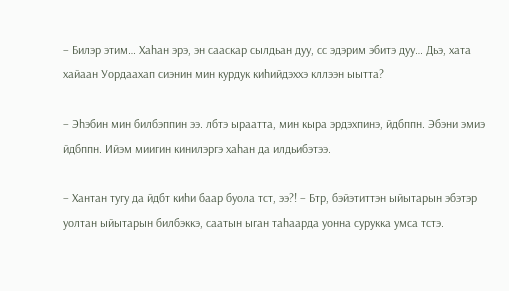– Билэр этим… Хаhан эрэ, эн сааскар сылдьан дуу, сс эдэрим эбитэ дуу… Дьэ, хата хайаан Уордаахап сиэнин мин курдук киhийдэххэ кллээн ыытта?

– Эhэбин мин билбэппин ээ. лбтэ ыраатта, мин кыра эрдэхпинэ, йдбппн. Эбэни эмиэ йдбппн. Ийэм миигин кинилэргэ хаhан да илдьибэтээ.

– Хантан тугу да йдбт киhи баар буола тст, ээ?! – Бтр, бэйэтиттэн ыйытарын эбэтэр уолтан ыйытарын билбэккэ, саатын ыган таhаарда уонна сурукка умса тстэ.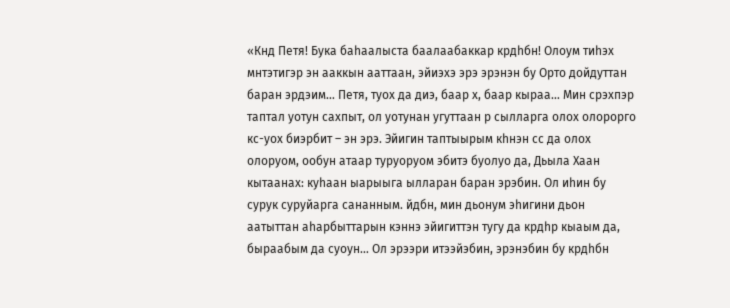«Кнд Петя! Бука баhаалыста баалаабаккар крдhбн! Олоум тиhэх мнтэтигэр эн ааккын ааттаан, эйиэхэ эрэ эрэнэн бу Орто дойдуттан баран эрдэим… Петя, туох да диэ, баар х, баар кыраа… Мин срэхпэр таптал уотун сахпыт, ол уотунан угуттаан р сылларга олох олорорго кс-уох биэрбит – эн эрэ. Эйигин таптыырым кhнэн сс да олох олоруом, ообун атаар туруоруом эбитэ буолуо да, Дьыла Хаан кытаанах: куhаан ыарыыга ылларан баран эрэбин. Ол иhин бу сурук суруйарга сананным. йдбн, мин дьонум эhигини дьон аатыттан аhарбыттарын кэннэ эйигиттэн тугу да крдhр кыаым да, быраабым да суоун… Ол эрээри итээйэбин, эрэнэбин бу крдhбн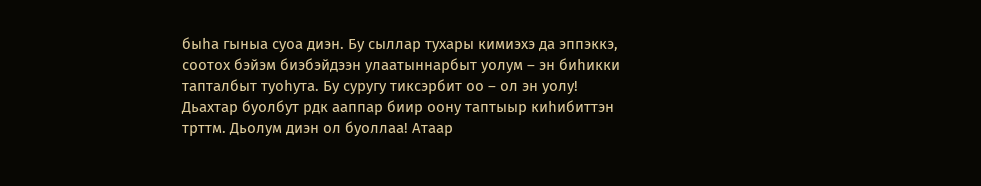быhа гыныа суоа диэн. Бу сыллар тухары кимиэхэ да эппэккэ, соотох бэйэм биэбэйдээн улаатыннарбыт уолум – эн биhикки тапталбыт туоhута. Бу суругу тиксэрбит оо – ол эн уолу! Дьахтар буолбут рдк ааппар биир оону таптыыр киhибиттэн трттм. Дьолум диэн ол буоллаа! Атаар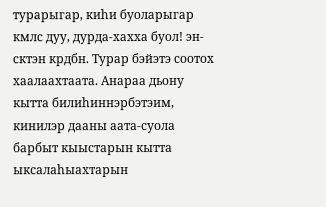турарыгар, киhи буоларыгар кмлс дуу, дурда-хахха буол! эн-сктэн крдбн. Турар бэйэтэ соотох хаалаахтаата. Анараа дьону кытта билиhиннэрбэтэим, кинилэр дааны аата-суола барбыт кыыстарын кытта ыксалаhыахтарын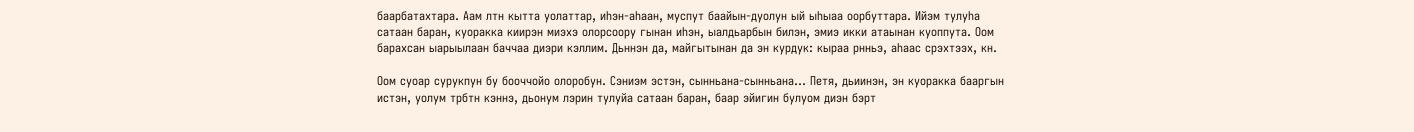баарбатахтара. Аам лтн кытта уолаттар, иhэн-аhаан, муспут баайын-дуолун ый ыhыаа оорбуттара. Ийэм тулуhа сатаан баран, куоракка киирэн миэхэ олорсоору гынан иhэн, ыалдьарбын билэн, эмиэ икки атаынан куоппута. Оом барахсан ыарыылаан баччаа диэри кэллим. Дьннэн да, майгытынан да эн курдук: кыраа рнньэ, аhаас срэхтээх, кн.

Оом суоар сурукпун бу бооччойо олоробун. Сэниэм эстэн, сынньана-сынньана… Петя, дьиинэн, эн куоракка бааргын истэн, уолум трбтн кэннэ, дьонум лэрин тулуйа сатаан баран, баар эйигин булуом диэн бэрт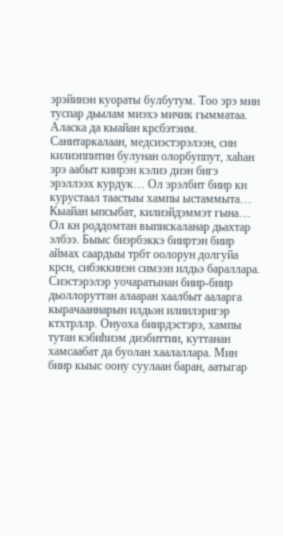эрэйинэн куораты булбутум. Тоо эрэ мин туспар дьылам миэхэ мичик гымматаа. Аласка да кыайан крсбэтэим. Санитаркалаан, медсиэстэрэлээн, син килиэппитин булунан олорбуппут, хаhан эрэ аабыт киирэн кэлиэ диэн бигэ эрэллээх курдук… Ол эрэлбит биир кн курустаал таастыы хампы ыстаммыта… Кыайан ыпсыбат, килиэйдэммэт гына… Ол кн роддомтан выпискаланар дьахтар элбээ. Быыc биэрбэккэ бииртэн биир аймах саардыы трбт оолорун долгуйа крсн, сибэккинэн симээн илдьэ бараллара. Сиэстэрэлэр уочаратынан биир-биир дьоллоруттан алааран хаалбыт ааларга кырачааннарын илдьэн илиилэригэр ктхтрллр. Онуоха биирдэстэрэ, хампы тутан кэбиhиэм диэбиттии, куттанан хамсаабат да буолан хаалаллара. Мин биир кыыс оону суулаан баран, аатыгар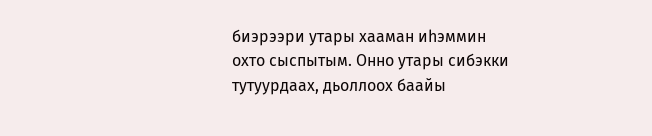биэрээри утары хааман иhэммин охто сыспытым. Онно утары сибэкки тутуурдаах, дьоллоох баайы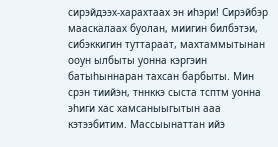сирэйдээх-харахтаах эн иhэри! Сирэйбэр мааскалаах буолан, миигин билбэтэи, сибэккигин туттараат, махтаммытынан ооун ылбыты уонна кэргэин батыhыннаран тахсан барбыты. Мин срэн тиийэн, тннккэ сыста тсптм уонна эhиги хас хамсаныыгытын ааа кэтээбитим. Массыынаттан ийэ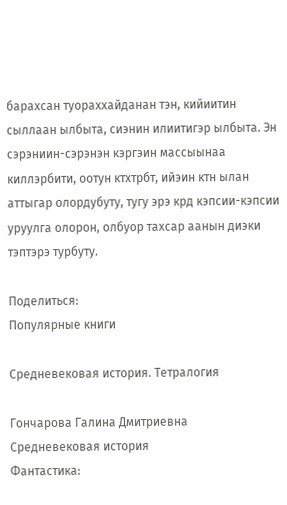барахсан туораххайданан тэн, кийиитин сыллаан ылбыта, сиэнин илиитигэр ылбыта. Эн сэрэниин-сэрэнэн кэргэин массыынаа киллэрбити, оотун ктхтрбт, ийэин ктн ылан аттыгар олордубуту, тугу эрэ крд кэпсии-кэпсии уруулга олорон, олбуор тахсар аанын диэки тэптэрэ турбуту.

Поделиться:
Популярные книги

Средневековая история. Тетралогия

Гончарова Галина Дмитриевна
Средневековая история
Фантастика: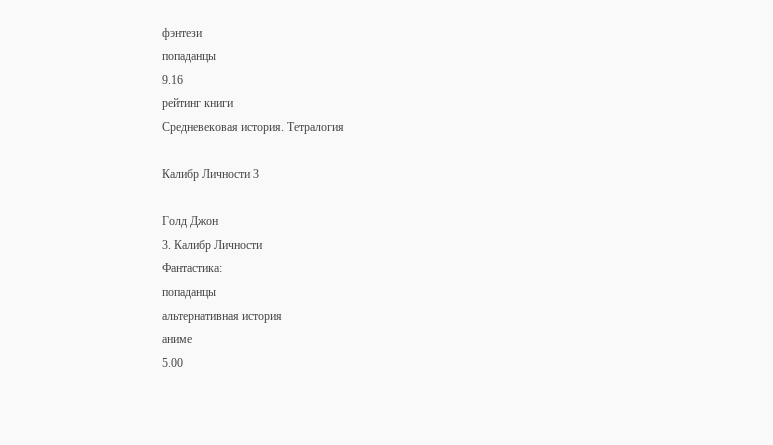фэнтези
попаданцы
9.16
рейтинг книги
Средневековая история. Тетралогия

Калибр Личности 3

Голд Джон
3. Калибр Личности
Фантастика:
попаданцы
альтернативная история
аниме
5.00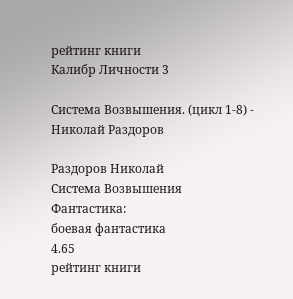рейтинг книги
Калибр Личности 3

Система Возвышения. (цикл 1-8) - Николай Раздоров

Раздоров Николай
Система Возвышения
Фантастика:
боевая фантастика
4.65
рейтинг книги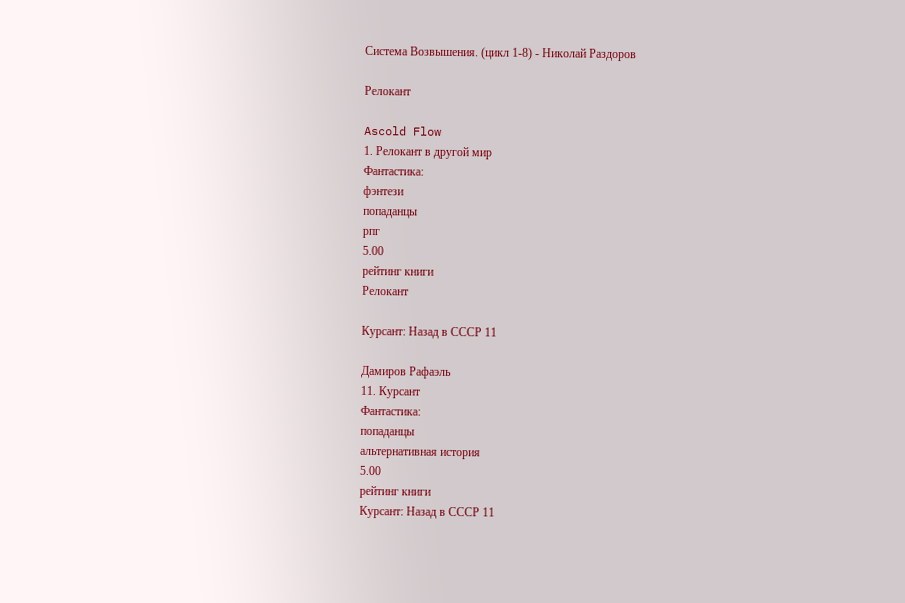Система Возвышения. (цикл 1-8) - Николай Раздоров

Релокант

Ascold Flow
1. Релокант в другой мир
Фантастика:
фэнтези
попаданцы
рпг
5.00
рейтинг книги
Релокант

Курсант: Назад в СССР 11

Дамиров Рафаэль
11. Курсант
Фантастика:
попаданцы
альтернативная история
5.00
рейтинг книги
Курсант: Назад в СССР 11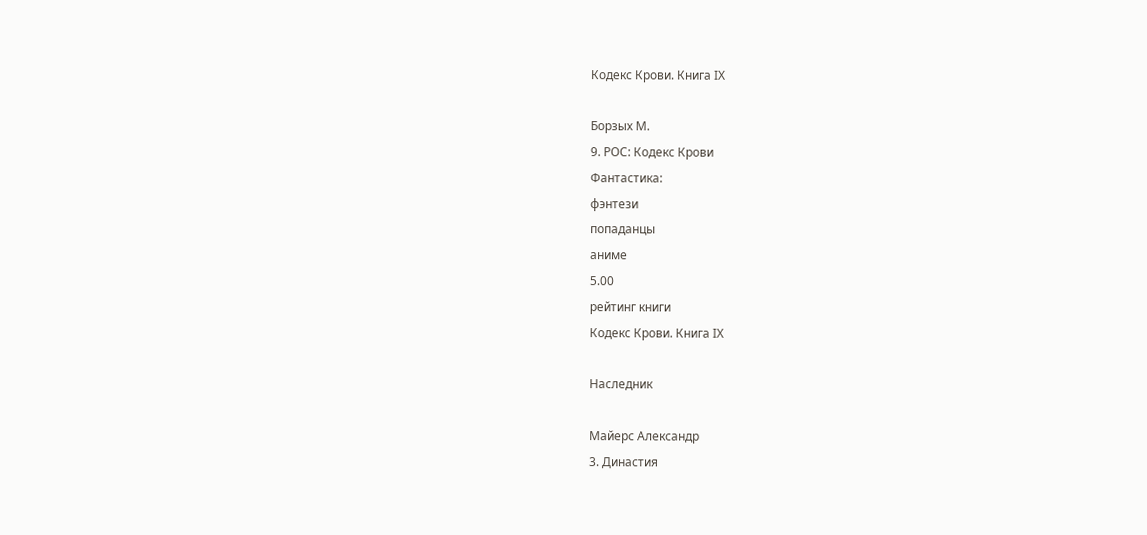Кодекс Крови. Книга IХ

Борзых М.
9. РОС: Кодекс Крови
Фантастика:
фэнтези
попаданцы
аниме
5.00
рейтинг книги
Кодекс Крови. Книга IХ

Наследник

Майерс Александр
3. Династия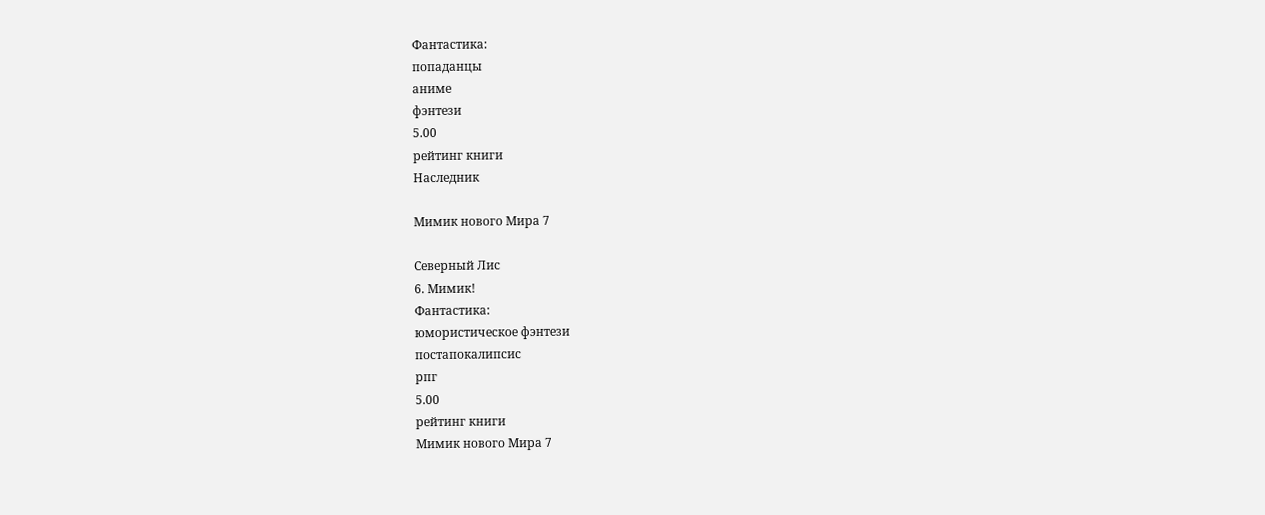Фантастика:
попаданцы
аниме
фэнтези
5.00
рейтинг книги
Наследник

Мимик нового Мира 7

Северный Лис
6. Мимик!
Фантастика:
юмористическое фэнтези
постапокалипсис
рпг
5.00
рейтинг книги
Мимик нового Мира 7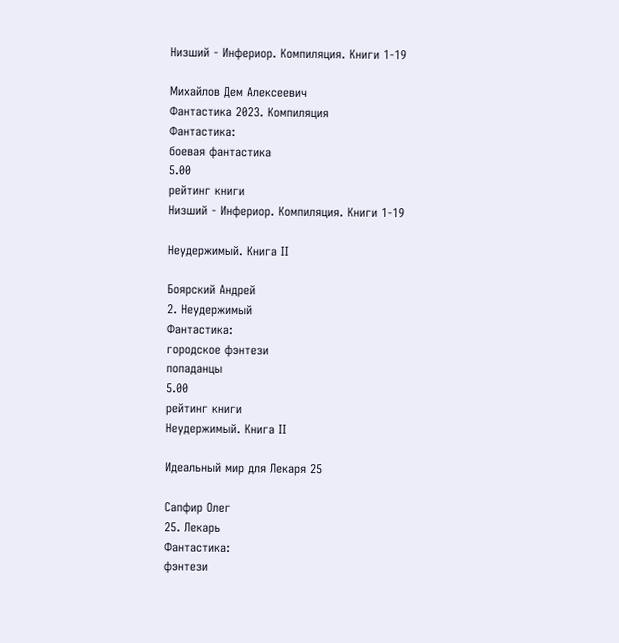Низший - Инфериор. Компиляция. Книги 1-19

Михайлов Дем Алексеевич
Фантастика 2023. Компиляция
Фантастика:
боевая фантастика
5.00
рейтинг книги
Низший - Инфериор. Компиляция. Книги 1-19

Неудержимый. Книга II

Боярский Андрей
2. Неудержимый
Фантастика:
городское фэнтези
попаданцы
5.00
рейтинг книги
Неудержимый. Книга II

Идеальный мир для Лекаря 25

Сапфир Олег
25. Лекарь
Фантастика:
фэнтези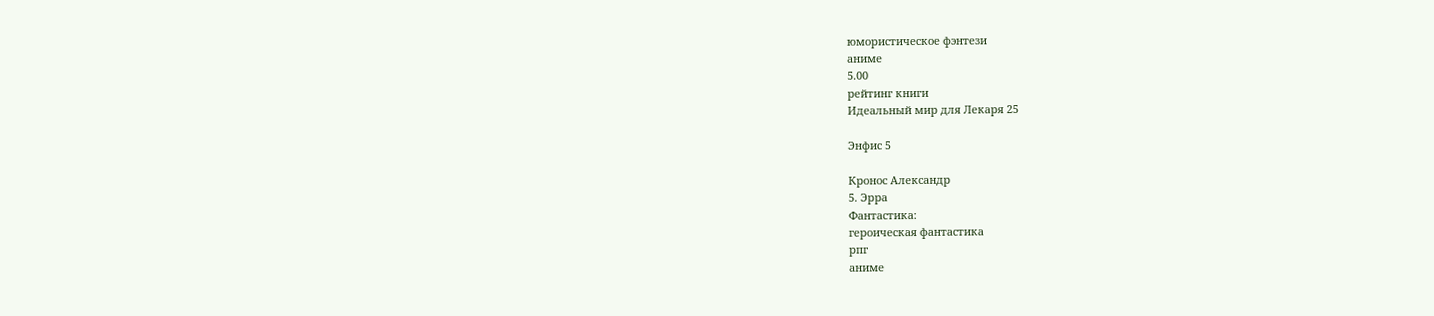юмористическое фэнтези
аниме
5.00
рейтинг книги
Идеальный мир для Лекаря 25

Энфис 5

Кронос Александр
5. Эрра
Фантастика:
героическая фантастика
рпг
аниме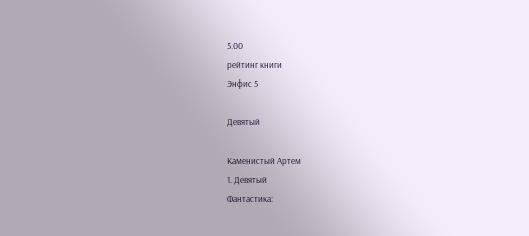5.00
рейтинг книги
Энфис 5

Девятый

Каменистый Артем
1. Девятый
Фантастика: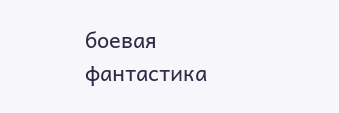боевая фантастика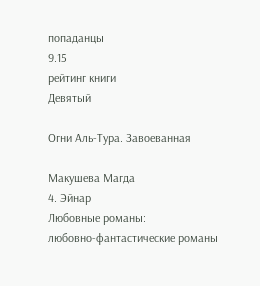попаданцы
9.15
рейтинг книги
Девятый

Огни Аль-Тура. Завоеванная

Макушева Магда
4. Эйнар
Любовные романы:
любовно-фантастические романы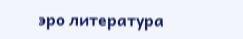эро литература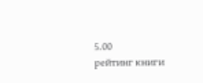5.00
рейтинг книги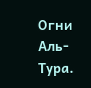Огни Аль-Тура.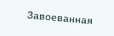Завоеванная